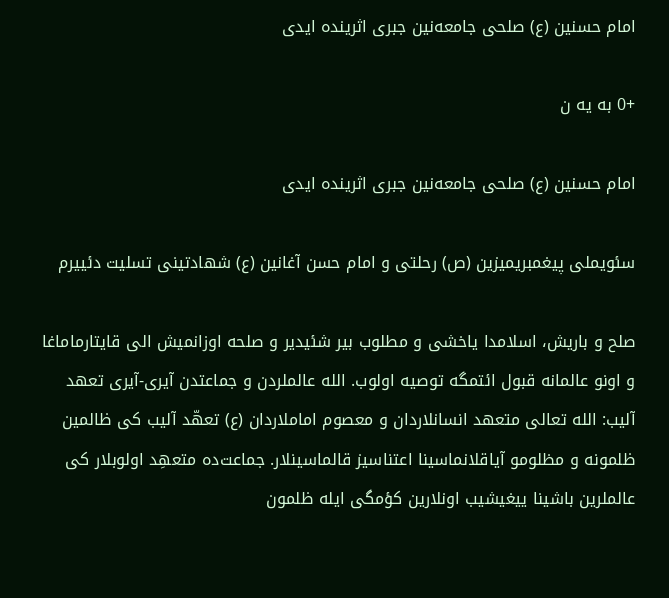امام حسنین (ع) صلحی جامعه‌نین جبری اثرینده ایدی

+0 به یه ن

امام حسنین (ع) صلحی جامعه‌نین جبری اثرینده ایدی

سئویملی پیغمبریمیزین (ص) رحلتی و امام حسن آغانین (ع) شهادتینی تسلیت دئییرم

صلح و باریش، اسلامدا یاخشی و مطلوب بیر شئیدیر و صلحه اوزانمیش الی قایتارماماغا و اونو عالمانه قبول ائتمگه توصیه اولوب. الله عالملردن و جماعتدن آیری-آیری تعهد آلیب: الله تعالی متعهد انسانلاردان و معصوم اماملاردان (ع) تعهّد آلیب كی ظالمین ظلمونه و مظلومو آیاقلانماسینا اعتناسیز قالماسینلار. جماعت‌ده متعهِد اولوبلار كی عالملرین باشینا ییغیشیب اونلارین كؤمگی ایله ظلمون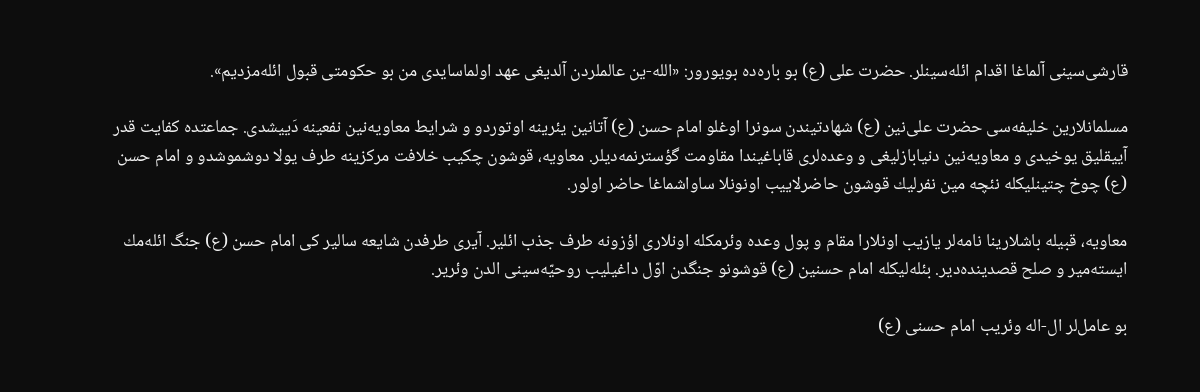قارشی‌سینی آلماغا اقدام ائله‌سینلر. حضرت علی (ع) بو باره‌ده بویورور: «الله-ین عالملردن آلدیغی عهد اولماسایدی من بو حكومتی قبول ائله‌مزدیم».

مسلمانلارین خلیفه‌سی حضرت علی‌نین (ع) شهادتیندن سونرا اوغلو امام حسن (ع) آتانین یئرینه اوتوردو و شرایط معاویه‌نین نفعینه دَییشدی. جماعتده كفایت قدر آییقلیق یوخیدی و معاویه‌نین دنیابازلیغی و وعده‌لری قاباغیندا مقاومت گؤسترنمه‌دیلر. معاویه، قوشون چكیب خلافت مركزینه طرف یولا دوشموشدو و امام حسن (ع) چوخ چتینلیكله نئچه مین نفرلیك قوشون حاضرلاییب اونونلا ساواشماغا حاضر اولور.

معاویه، قبیله باشلارینا نامه‌لر یازیب اونلارا مقام و پول وعده وئرمكله اونلاری اؤزونه طرف جذب ائلیر. آیری طرفدن شایعه سالیر كی امام حسن (ع) جنگ ائله‌مك ایسته‌میر و صلح قصدینده‌دیر. بئله‌لیكله امام حسنین (ع) قوشونو جنگدن اوّل داغیلیب روحیّه‌سینی الدن وئریر.

بو عامل‌لر ال-اله وئریب امام حسنی (ع)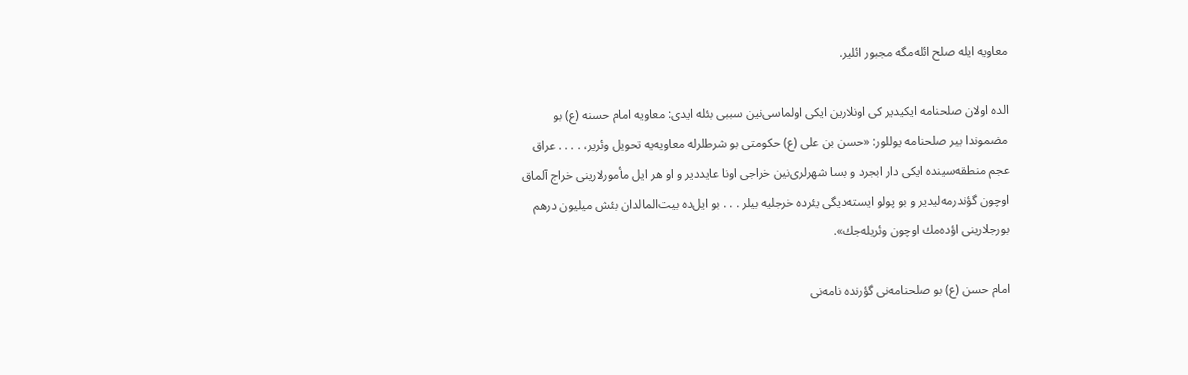معاویه ایله صلح ائله‌مگه مجبور ائلیر.

الده اولان صلحنامه ایكیدیر كی اونلارین ایكی اولماسی‌نین سببی بئله ایدی: معاویه امام حسنه (ع) بو مضموندا بیر صلحنامه یوللور: «حسن بن علی (ع) حكومتی بو شرطلرله معاویه‌یه تحویل وئریر، . . . . عراق عجم منطقه‌سینده ایكی دار ابجرد و بسا شهرلری‌نین خراجی‌ اونا عایددیر و او هر ایل مأمورلارینی خراج آلماق اوچون گؤندرمه‌لیدیر و بو پولو ایسته‌دیگی یئرده خرجلیه بیلر . . . بو ایل‌ده بیت‌المالدان بئش میلیون درهم بورجلارینی اؤده‌مك اوچون وئریله‌جك».

امام حسن (ع) بو صلحنامه‌نی گؤرنده نامه‌نی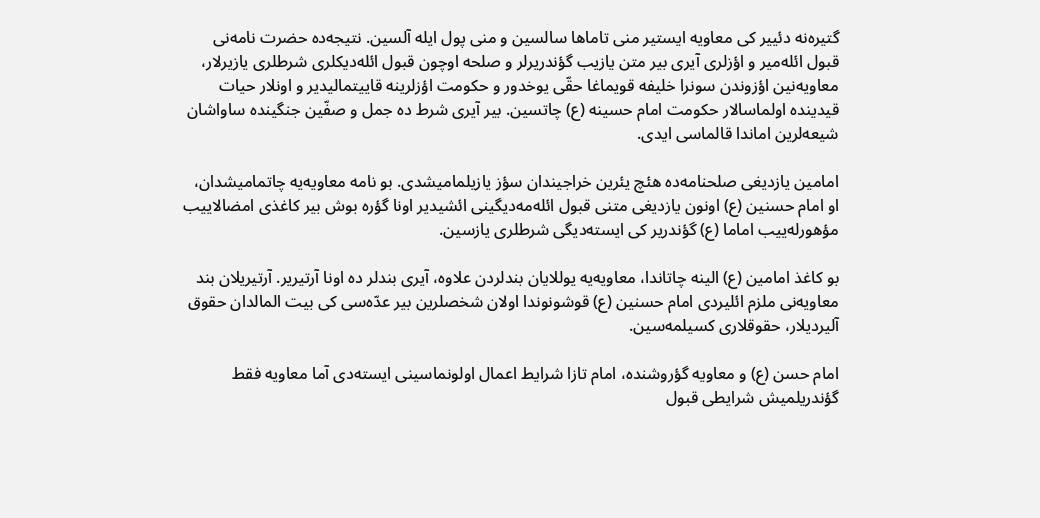گتیره‌نه دئییر كی معاویه ایستیر منی تاماها سالسین و منی پول ایله آلسین. نتیجه‌ده حضرت نامه‌نی قبول ائله‌میر و اؤزلری آیری بیر متن یازیب گؤندریرلر و صلحه اوچون قبول ائله‌دیكلری شرطلری یازیرلار، معاویه‌نین اؤزوندن سونرا خلیفه قویماغا حقّی یوخدور و حكومت اؤزلرینه قاییتمالیدیر و اونلار حیات قیدینده اولماسالار حكومت امام حسینه (ع) چاتسین. بیر آیری شرط ‌ده جمل و صفّین جنگینده ساواشان شیعه‌لرین اماندا قالماسی ایدی.

امامین یازدیغی صلحنامه‌ده هئچ یئرین خراجیندان سؤز یازیلمامیشدی. بو نامه معاویه‌یه چاتمامیشدان، او امام حسنین (ع) اونون یازدیغی متنی قبول ائله‌مه‌دیگینی ائشیدیر اونا گؤره بوش بیر كاغذی امضالاییب مؤهورله‌ییب اماما (ع) گؤندریر كی ایسته‌دیگی شرطلری یازسین.

بو كاغذ امامین (ع) الینه چاتاندا، معاویه‌یه یوللایان بندلردن علاوه، آیری بندلر ده اونا آرتیریر. آرتیریلان بند معاویه‌نی ملزم ائلیردی امام حسنین (ع) قوشونوندا اولان شخصلرین بیر عدّه‌سی كی بیت المالدان حقوق آلیردیلار، حقوقلاری كسیلمه‌سین.

امام حسن (ع) و معاویه گؤروشنده، امام تازا شرایط اعمال اولونماسینی ایسته‌دی آما معاویه فقط گؤندریلمیش شرایطی قبول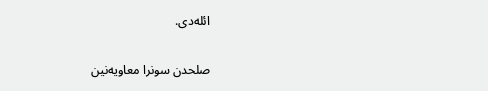ائله‌دی.

صلحدن سونرا معاویه‌نین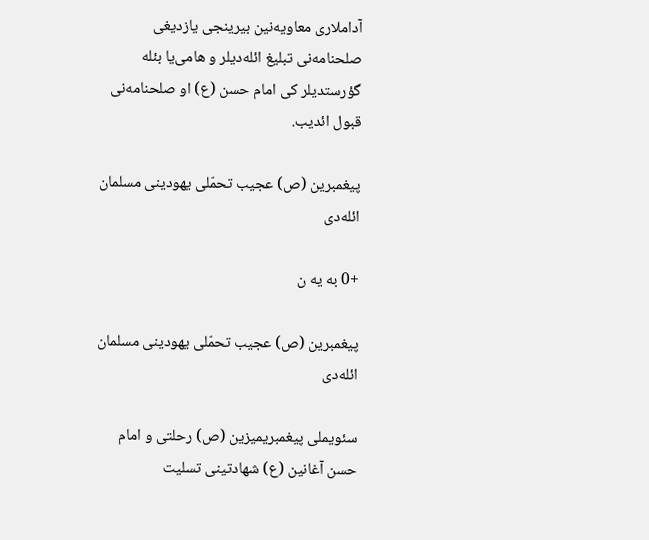آداملاری معاویه‌نین بیرینجی یازدیغی صلحنامه‌نی تبلیغ ائله‌دیلر و هامی‌یا بئله گؤرستدیلر كی امام حسن (ع) او صلحنامه‌نی قبول ائدیب.

پیغمبرین (ص) عجیب تحمّلی یهودینی مسلمان ائله‌دی

+0 به یه ن

پیغمبرین (ص) عجیب تحمّلی یهودینی مسلمان ائله‌دی

سئویملی پیغمبریمیزین (ص) رحلتی و امام حسن آغانین (ع) شهادتینی تسلیت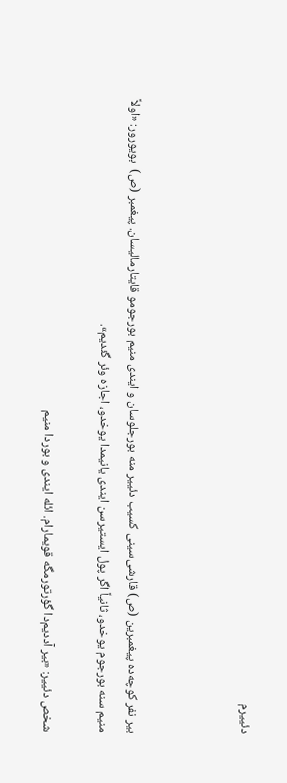دئییرم



بیر نفر كوچه‌ده پیغمبرین (ص) قارشی‌سینی كسیب دئییر منه بورجلوسان و ایندی منیم بورجومو قایتارمالیسان. پیغمبر (ص)  بویورور: «اولاً منیم سنه بورجوم یوخدو، ثانیاً اگر پول ایستیرسن ایندی یانیمدا یوخدو، اجازه وئر گئدیم».

شخص دئییر: «بیر آددیم‌دا گؤرتورمگه قویمارام. ائله ایندی و بوردا منیم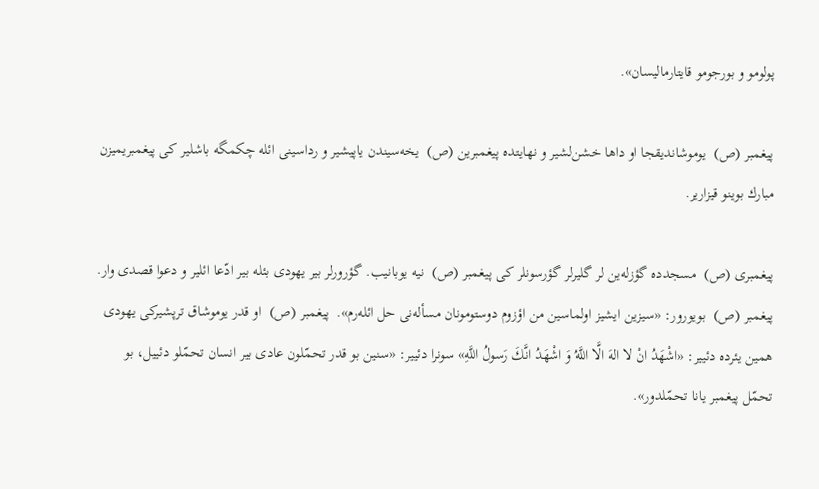پولومو و بورجومو قایتارمالیسان».

پیغمبر (ص)  یوموشاندیقجا او داها خشن‌لشیر و نهایتده پیغمبرین (ص)  یخه‌سیندن یاپیشیر و رداسینی ائله چكمگه باشلیر كی پیغمبریمیزن مبارك بوینو قیزاریر.

پیغمبری (ص)  مسجدده گؤزله‌ین لر گلیرلر گؤرسونلر كی پیغمبر (ص)  نیه یوبانیب. گؤرورلر بیر یهودی بئله بیر ادّعا ائلیر و دعوا قصدی وار. پیغمبر (ص)  بویورور: «سیزین ایشیز اولماسین من اؤزوم دوستومونان مسأله‌نی حل ائله‌رم».  پیغمبر (ص)  او قدر یوموشاق ترپشیركی یهودی همین یئرده دئییر: «اشْهَدُ انْ لا الهَ الَّا اللَّهُ وَ اشْهَدُ انَّكَ رَسولُ اللَّهِ» سونرا دئییر: «سنین بو قدر تحمّلون عادی بیر انسان تحمّلو دئییل، بو تحمّل پیغمبر یانا تحمّلدور».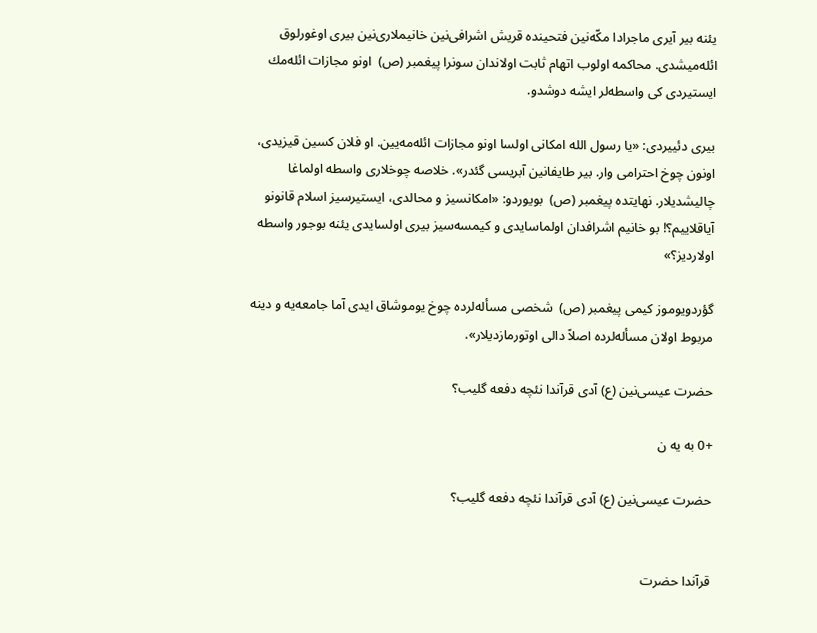یئنه بیر آیری ماجرادا مكّه‌نین فتحینده قریش اشرافی‌نین خانیملاری‌نین بیری اوغورلوق ائله‌میشدی. محاكمه اولوب اتهام ثابت اولاندان سونرا پیغمبر (ص)  اونو مجازات ائله‌مك ایستیردی كی واسطه‌لر ایشه دوشدو.

بیری دئییردی: «یا رسول الله امكانی اولسا اونو مجازات ائله‌مه‌یین. او فلان كسین قیزیدی، اونون چوخ احترامی وار. بیر طایفانین آبریسی گئدر». خلاصه چوخلاری واسطه اولماغا چالیشدیلار. نهایتده پیغمبر (ص)  بویوردو: «امكانسیز و محالدی، ایستیرسیز اسلام قانونو آیاقلاییم؟! بو خانیم اشرافدان اولماسایدی و كیمسه‌سیز بیری اولسایدی یئنه بوجور واسطه اولاردیز؟»

گؤردویوموز كیمی پیغمبر (ص)  شخصی مسأله‌لرده چوخ یوموشاق ایدی آما جامعه‌یه و دینه مربوط اولان مسأله‌لرده اصلاً دالی اوتورمازدیلار».

حضرت عیسی‌نین (ع) آدی قرآندا نئچه دفعه گلیب؟

+0 به یه ن

حضرت عیسی‌نین (ع) آدی قرآندا نئچه دفعه گلیب؟


قرآندا حضرت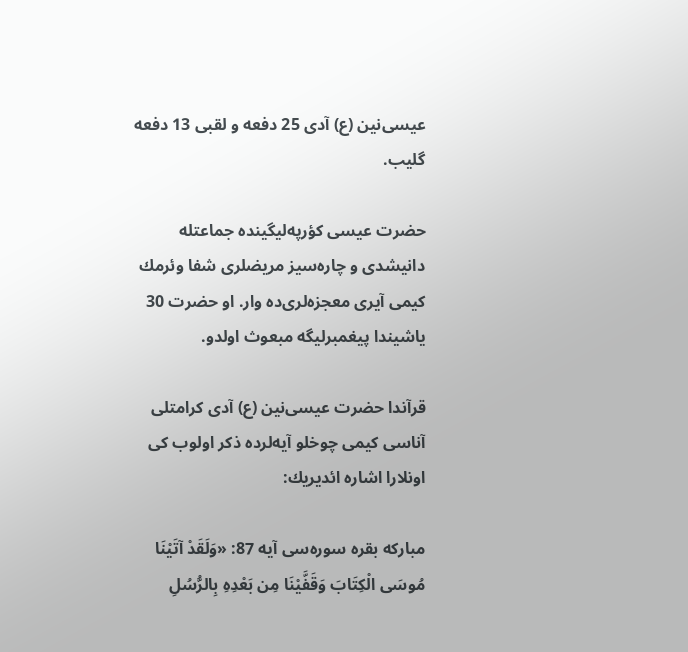عیسی‌نین (ع) آدی 25 دفعه و لقبی 13 دفعه گلیب.

حضرت عیسی كؤرپه‌لیگینده جماعتله دانیشدی و چاره‌سیز مریضلری شفا وئرمك كیمی آیری معجزه‌لری‌ده وار. او حضرت 30 یاشیندا پیغمبرلیگه مبعوث اولدو.

قرآندا حضرت عیسی‌نین (ع) آدی كرامتلی آناسی كیمی چوخلو آیه‌لرده ذكر اولوب كی اونلارا اشاره ائدیریك:

مباركه بقره سوره‌سی آیه 87: «وَلَقَدْ آتَیْنَا مُوسَى الْكِتَابَ وَقَفَّیْنَا مِن بَعْدِهِ بِالرُّسُلِ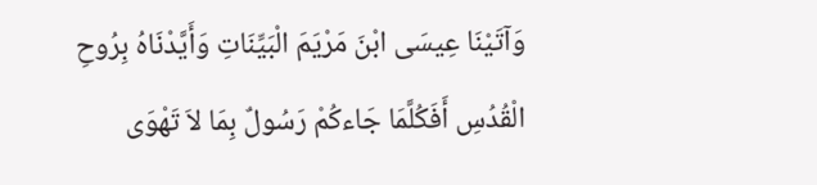وَآتَیْنَا عِیسَى ابْنَ مَرْیَمَ الْبَیِّنَاتِ وَأَیَّدْنَاهُ بِرُوحِ الْقُدُسِ أَفَكُلَّمَا جَاءكُمْ رَسُولٌ بِمَا لاَ تَهْوَى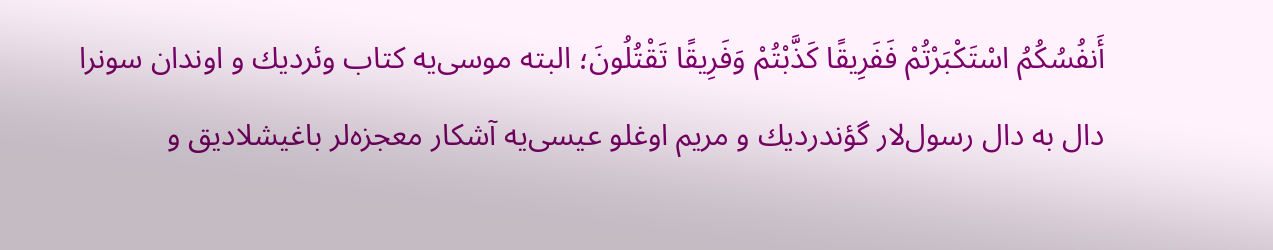أَنفُسُكُمُ اسْتَكْبَرْتُمْ فَفَرِیقًا كَذَّبْتُمْ وَفَرِیقًا تَقْتُلُونَ؛ البته موسی‌یه كتاب وئردیك و اوندان سونرا دال به دال رسول‌لار گؤندردیك و مریم اوغلو عیسی‌یه آشكار معجزه‌لر باغیشلادیق و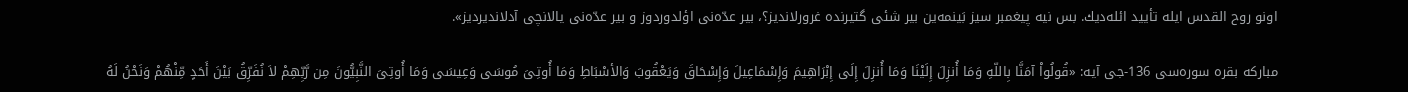اونو روح القدس ایله تأیید ائله‌دیك. بس نیه پیغمبر سیز بَینمه‌ین بیر شئی گتیرنده غرورلاندیز؟، بیر عدّه‌نی اؤلدوردوز و بیر عدّه‌نی یالانچی آدلاندیردیز».

مباركه بقره سوره‌سی 136-جی آیه: «قُولُواْ آمَنَّا بِاللّهِ وَمَا أُنزِلَ إِلَیْنَا وَمَا أُنزِلَ إِلَى إِبْرَاهِیمَ وَإِسْمَاعِیلَ وَإِسْحَاقَ وَیَعْقُوبَ وَالأسْبَاطِ وَمَا أُوتِیَ مُوسَى وَعِیسَى وَمَا أُوتِیَ النَّبِیُّونَ مِن رَّبِّهِمْ لاَ نُفَرِّقُ بَیْنَ أَحَدٍ مِّنْهُمْ وَنَحْنُ لَهُ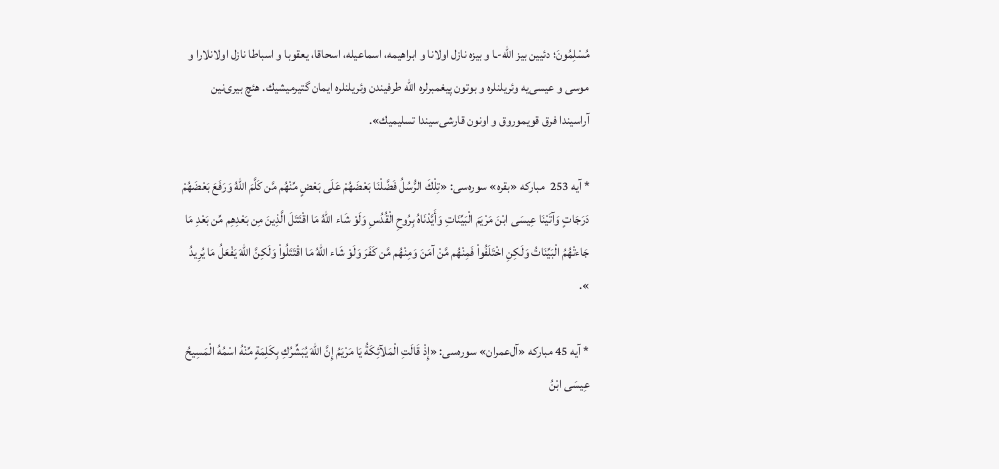مُسْلِمُونَ؛ دئیین بیز الله‌-ـا و بیزه نازل اولانا و ابراهیمه، اسماعیله، اسحاقا، یعقوبا و اسباطا نازل اولانلارا و موسی و عیسی‌یه وئریلنلره و بوتون پیغمبرلره الله طرفیندن وئریلنلره ایمان گتیرمیشیك. هئچ بیری‌‌نین آراسیندا فرق قویموروق و اونون قارشی‌سیندا تسلیمیك».

* آیه 253  مباركه «بقره» سوره‌سی: «تِلْكَ الرُّسُلُ فَضَّلْنَا بَعْضَهُمْ عَلَى بَعْضٍ مِّنْهُم مَّن كَلَّمَ اللّهُ وَرَفَعَ بَعْضَهُمْ دَرَجَاتٍ وَآتَیْنَا عِیسَى ابْنَ مَرْیَمَ الْبَیِّنَاتِ وَأَیَّدْنَاهُ بِرُوحِ الْقُدُسِ وَلَوْ شَاء اللّهُ مَا اقْتَتَلَ الَّذِینَ مِن بَعْدِهِم مِّن بَعْدِ مَا جَاءتْهُمُ الْبَیِّنَاتُ وَلَكِنِ اخْتَلَفُواْ فَمِنْهُم مَّنْ آمَنَ وَمِنْهُم مَّن كَفَرَ وَلَوْ شَاء اللّهُ مَا اقْتَتَلُواْ وَلَكِنَّ اللّهَ یَفْعَلُ مَا یُرِیدُ ».

* آیه 45 مباركه «آل‌عمران» سوره‌سی: «إِذْ قَالَتِ الْمَلآئِكَةُ یَا مَرْیَمُ إِنَّ اللّهَ یُبَشِّرُكِ بِكَلِمَةٍ مِّنْهُ اسْمُهُ الْمَسِیحُ عِیسَى ابْنُ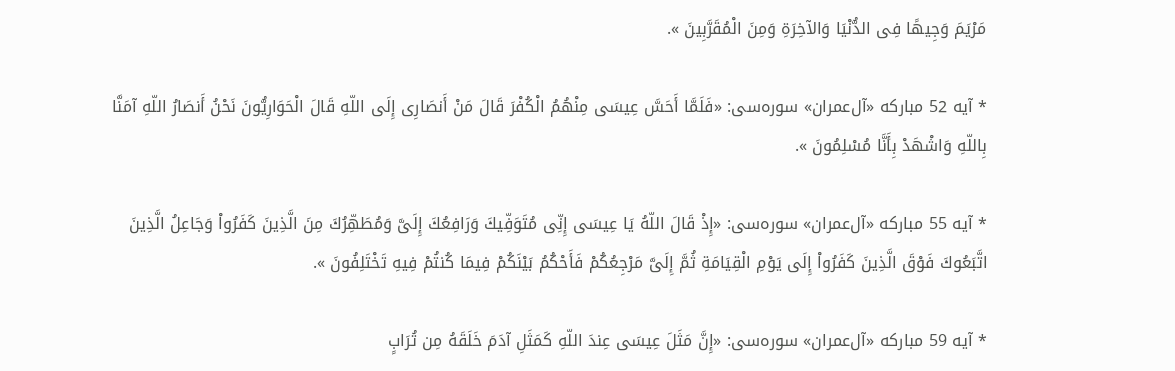مَرْیَمَ وَجِیهًا فِی الدُّنْیَا وَالآخِرَةِ وَمِنَ الْمُقَرَّبِینَ ».

* آیه 52 مباركه «آل‌عمران» سوره‌سی: «فَلَمَّا أَحَسَّ عِیسَى مِنْهُمُ الْكُفْرَ قَالَ مَنْ أَنصَارِی إِلَى اللّهِ قَالَ الْحَوَارِیُّونَ نَحْنُ أَنصَارُ اللّهِ آمَنَّا بِاللّهِ وَاشْهَدْ بِأَنَّا مُسْلِمُونَ ».

* آیه 55 مباركه «آل‌عمران» سوره‌سی: «إِذْ قَالَ اللّهُ یَا عِیسَى إِنِّی مُتَوَفِّیكَ وَرَافِعُكَ إِلَیَّ وَمُطَهِّرُكَ مِنَ الَّذِینَ كَفَرُواْ وَجَاعِلُ الَّذِینَ اتَّبَعُوكَ فَوْقَ الَّذِینَ كَفَرُواْ إِلَى یَوْمِ الْقِیَامَةِ ثُمَّ إِلَیَّ مَرْجِعُكُمْ فَأَحْكُمُ بَیْنَكُمْ فِیمَا كُنتُمْ فِیهِ تَخْتَلِفُونَ ».

* آیه 59 مباركه «آل‌عمران» سوره‌سی: «إِنَّ مَثَلَ عِیسَى عِندَ اللّهِ كَمَثَلِ آدَمَ خَلَقَهُ مِن تُرَابٍ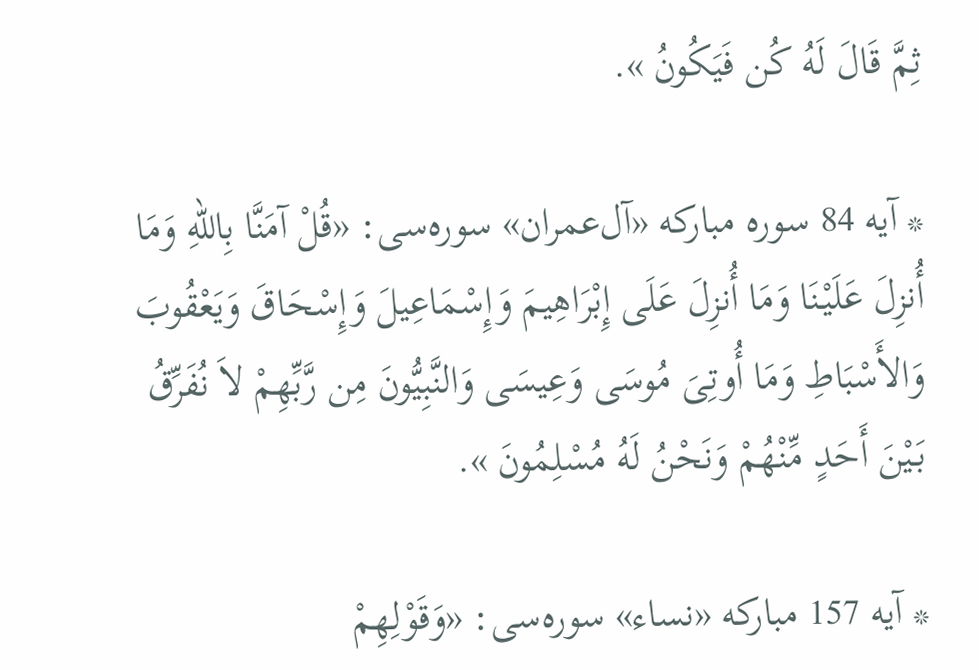ثِمَّ قَالَ لَهُ كُن فَیَكُونُ ».

* آیه 84 سوره مباركه «آل‌عمران» سوره‌سی: «قُلْ آمَنَّا بِاللّهِ وَمَا أُنزِلَ عَلَیْنَا وَمَا أُنزِلَ عَلَى إِبْرَاهِیمَ وَإِسْمَاعِیلَ وَإِسْحَاقَ وَیَعْقُوبَ وَالأَسْبَاطِ وَمَا أُوتِیَ مُوسَى وَعِیسَى وَالنَّبِیُّونَ مِن رَّبِّهِمْ لاَ نُفَرِّقُ بَیْنَ أَحَدٍ مِّنْهُمْ وَنَحْنُ لَهُ مُسْلِمُونَ ».

* آیه 157 مباركه «نساء» سوره‌سی: «وَقَوْلِهِمْ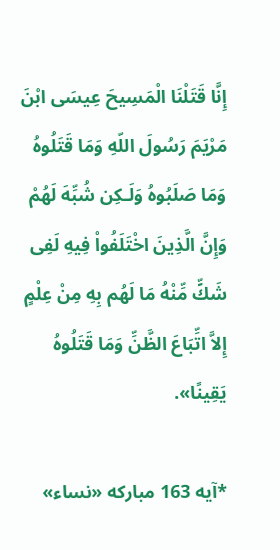إِنَّا قَتَلْنَا الْمَسِیحَ عِیسَى ابْنَ مَرْیَمَ رَسُولَ اللّهِ وَمَا قَتَلُوهُ وَمَا صَلَبُوهُ وَلَـكِن شُبِّهَ لَهُمْ وَإِنَّ الَّذِینَ اخْتَلَفُواْ فِیهِ لَفِی شَكٍّ مِّنْهُ مَا لَهُم بِهِ مِنْ عِلْمٍ إِلاَّ اتِّبَاعَ الظَّنِّ وَمَا قَتَلُوهُ یَقِینًا».

*آیه 163 مباركه «نساء»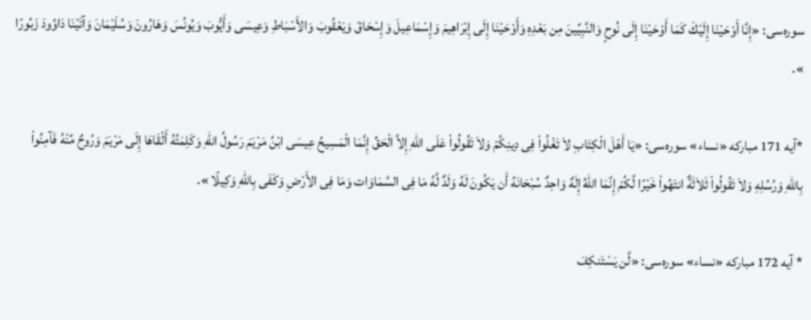سوره‌سی: «إِنَّا أَوْحَیْنَا إِلَیْكَ كَمَا أَوْحَیْنَا إِلَى نُوحٍ وَالنَّبِیِّینَ مِن بَعْدِهِ وَأَوْحَیْنَا إِلَى إِبْرَاهِیمَ وَإِسْمَاعِیلَ وَإِسْحَاقَ وَیَعْقُوبَ وَالأَسْبَاطِ وَعِیسَى وَأَیُّوبَ وَیُونُسَ وَهَارُونَ وَسُلَیْمَانَ وَآتَیْنَا دَاوُودَ زَبُورًا ».

*آیه 171 مباركه «نساء» سوره‌سی: «یَا أَهْلَ الْكِتَابِ لاَ تَغْلُواْ فِی دِینِكُمْ وَلاَ تَقُولُواْ عَلَى اللّهِ إِلاَّ الْحَقِّ إِنَّمَا الْمَسِیحُ عِیسَى ابْنُ مَرْیَمَ رَسُولُ اللّهِ وَكَلِمَتُهُ أَلْقَاهَا إِلَى مَرْیَمَ وَرُوحٌ مِّنْهُ فَآمِنُواْ بِاللّهِ وَرُسُلِهِ وَلاَ تَقُولُواْ ثَلاَثَةٌ انتَهُواْ خَیْرًا لَّكُمْ إِنَّمَا اللّهُ إِلَهٌ وَاحِدٌ سُبْحَانَهُ أَن یَكُونَ لَهُ وَلَدٌ لَّهُ مَا فِی السَّمَاوَات وَمَا فِی الأَرْضِ وَكَفَى بِاللّهِ وَكِیلًا ».

* آیه 172 مباركه «نساء» سوره‌سی: «لَّن یَسْتَنكِفَ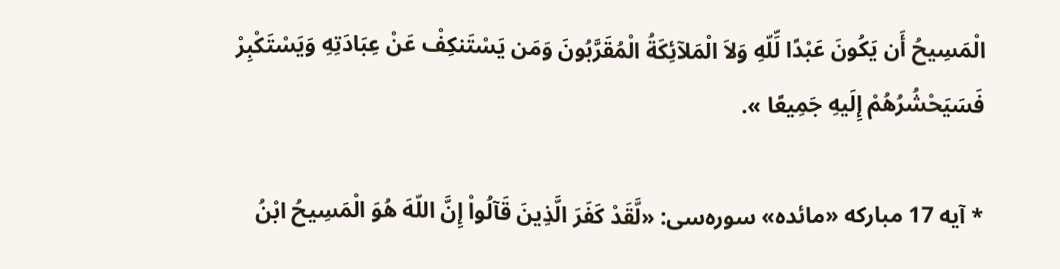الْمَسِیحُ أَن یَكُونَ عَبْدًا لِّلّهِ وَلاَ الْمَلآئِكَةُ الْمُقَرَّبُونَ وَمَن یَسْتَنكِفْ عَنْ عِبَادَتِهِ وَیَسْتَكْبِرْ فَسَیَحْشُرُهُمْ إِلَیهِ جَمِیعًا ».

* آیه 17 مباركه «مائده» سوره‌سی: «لَّقَدْ كَفَرَ الَّذِینَ قَآلُواْ إِنَّ اللّهَ هُوَ الْمَسِیحُ ابْنُ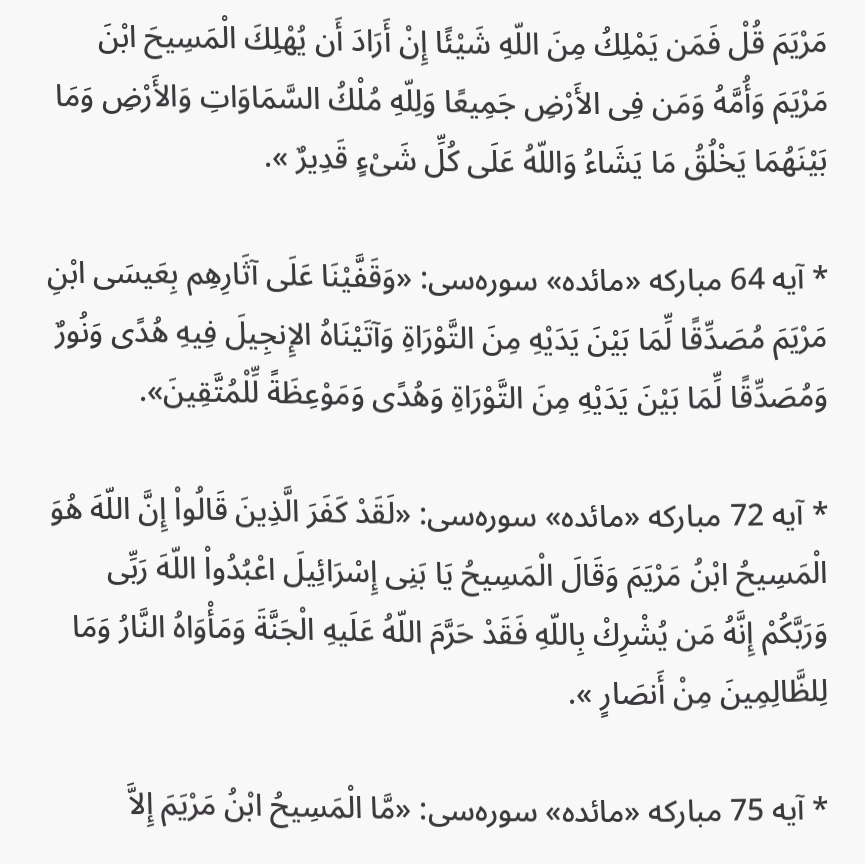مَرْیَمَ قُلْ فَمَن یَمْلِكُ مِنَ اللّهِ شَیْئًا إِنْ أَرَادَ أَن یُهْلِكَ الْمَسِیحَ ابْنَ مَرْیَمَ وَأُمَّهُ وَمَن فِی الأَرْضِ جَمِیعًا وَلِلّهِ مُلْكُ السَّمَاوَاتِ وَالأَرْضِ وَمَا بَیْنَهُمَا یَخْلُقُ مَا یَشَاءُ وَاللّهُ عَلَى كُلِّ شَیْءٍ قَدِیرٌ ».

* آیه 64 مباركه «مائده» سوره‌سی: «وَقَفَّیْنَا عَلَى آثَارِهِم بِعَیسَى ابْنِ مَرْیَمَ مُصَدِّقًا لِّمَا بَیْنَ یَدَیْهِ مِنَ التَّوْرَاةِ وَآتَیْنَاهُ الإِنجِیلَ فِیهِ هُدًى وَنُورٌ وَمُصَدِّقًا لِّمَا بَیْنَ یَدَیْهِ مِنَ التَّوْرَاةِ وَهُدًى وَمَوْعِظَةً لِّلْمُتَّقِینَ».

* آیه 72 مباركه «مائده» سوره‌سی: «لَقَدْ كَفَرَ الَّذِینَ قَالُواْ إِنَّ اللّهَ هُوَ الْمَسِیحُ ابْنُ مَرْیَمَ وَقَالَ الْمَسِیحُ یَا بَنِی إِسْرَائِیلَ اعْبُدُواْ اللّهَ رَبِّی وَرَبَّكُمْ إِنَّهُ مَن یُشْرِكْ بِاللّهِ فَقَدْ حَرَّمَ اللّهُ عَلَیهِ الْجَنَّةَ وَمَأْوَاهُ النَّارُ وَمَا لِلظَّالِمِینَ مِنْ أَنصَارٍ ».

* آیه 75 مباركه «مائده» سوره‌سی: «مَّا الْمَسِیحُ ابْنُ مَرْیَمَ إِلاَّ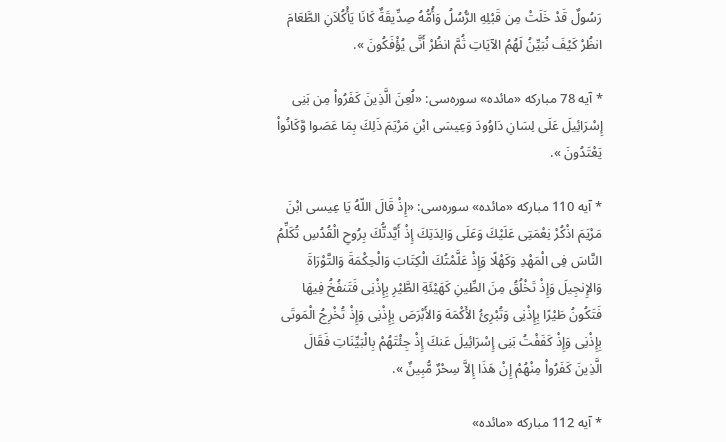رَسُولٌ قَدْ خَلَتْ مِن قَبْلِهِ الرُّسُلُ وَأُمُّهُ صِدِّیقَةٌ كَانَا یَأْكُلاَنِ الطَّعَامَ انظُرْ كَیْفَ نُبَیِّنُ لَهُمُ الآیَاتِ ثُمَّ انظُرْ أَنَّى یُؤْفَكُونَ ».

* آیه 78 مباركه «مائده» سوره‌سی: «لُعِنَ الَّذِینَ كَفَرُواْ مِن بَنِی إِسْرَائِیلَ عَلَى لِسَانِ دَاوُودَ وَعِیسَى ابْنِ مَرْیَمَ ذَلِكَ بِمَا عَصَوا وَّكَانُواْ یَعْتَدُونَ ».

* آیه 110 مباركه «مائده» سوره‌سی: «إِذْ قَالَ اللّهُ یَا عِیسى ابْنَ مَرْیَمَ اذْكُرْ نِعْمَتِی عَلَیْكَ وَعَلَى وَالِدَتِكَ إِذْ أَیَّدتُّكَ بِرُوحِ الْقُدُسِ تُكَلِّمُ النَّاسَ فِی الْمَهْدِ وَكَهْلًا وَإِذْ عَلَّمْتُكَ الْكِتَابَ وَالْحِكْمَةَ وَالتَّوْرَاةَ وَالإِنجِیلَ وَإِذْ تَخْلُقُ مِنَ الطِّینِ كَهَیْئَةِ الطَّیْرِ بِإِذْنِی فَتَنفُخُ فِیهَا فَتَكُونُ طَیْرًا بِإِذْنِی وَتُبْرِئُ الأَكْمَهَ وَالأَبْرَصَ بِإِذْنِی وَإِذْ تُخْرِجُ الْمَوتَى بِإِذْنِی وَإِذْ كَفَفْتُ بَنِی إِسْرَائِیلَ عَنكَ إِذْ جِئْتَهُمْ بِالْبَیِّنَاتِ فَقَالَ الَّذِینَ كَفَرُواْ مِنْهُمْ إِنْ هَذَا إِلاَّ سِحْرٌ مُّبِینٌ ».

* آیه 112 مباركه «مائده»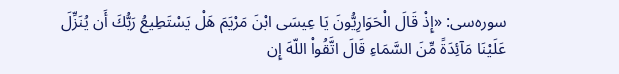سوره‌سی: «إِذْ قَالَ الْحَوَارِیُّونَ یَا عِیسَى ابْنَ مَرْیَمَ هَلْ یَسْتَطِیعُ رَبُّكَ أَن یُنَزِّلَ عَلَیْنَا مَآئِدَةً مِّنَ السَّمَاءِ قَالَ اتَّقُواْ اللّهَ إِن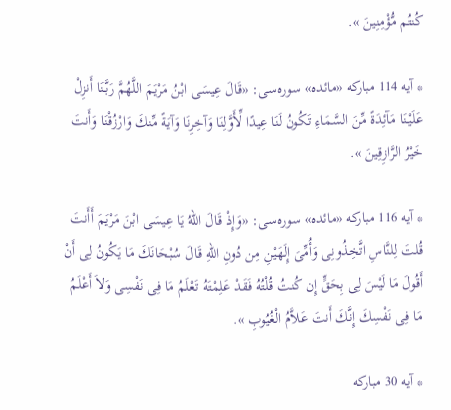كُنتُم مُّؤْمِنِینَ ».

* آیه 114 مباركه «مائده» سوره‌سی: «قَالَ عِیسَى ابْنُ مَرْیَمَ اللَّهُمَّ رَبَّنَا أَنزِلْ عَلَیْنَا مَآئِدَةً مِّنَ السَّمَاءِ تَكُونُ لَنَا عِیدًا لِّأَوَّلِنَا وَآخِرِنَا وَآیَةً مِّنكَ وَارْزُقْنَا وَأَنتَ خَیْرُ الرَّازِقِینَ ».

* آیه 116 مباركه «مائده» سوره‌سی: «وَإِذْ قَالَ اللّهُ یَا عِیسَى ابْنَ مَرْیَمَ أَأَنتَ قُلتَ لِلنَّاسِ اتَّخِذُونِی وَأُمِّیَ إِلَهَیْنِ مِن دُونِ اللّهِ قَالَ سُبْحَانَكَ مَا یَكُونُ لِی أَنْ أَقُولَ مَا لَیْسَ لِی بِحَقٍّ إِن كُنتُ قُلْتُهُ فَقَدْ عَلِمْتَهُ تَعْلَمُ مَا فِی نَفْسِی وَلاَ أَعْلَمُ مَا فِی نَفْسِكَ إِنَّكَ أَنتَ عَلاَّمُ الْغُیُوبِ ».

* آیه 30 مباركه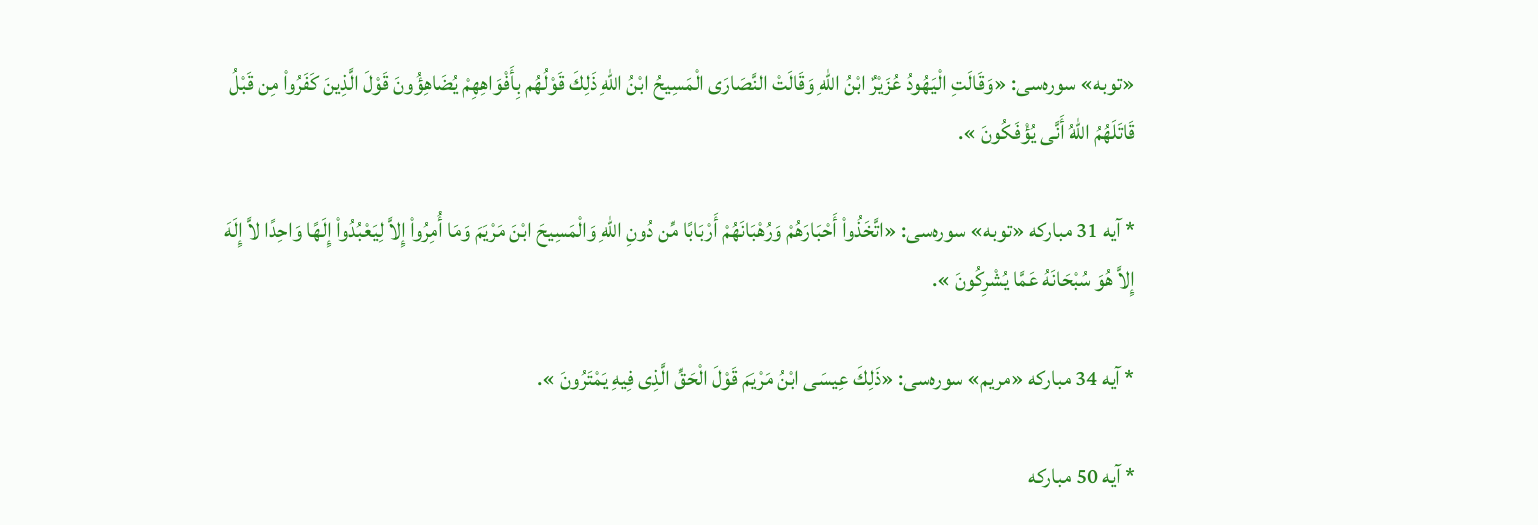«توبه» سوره‌سی: «وَقَالَتِ الْیَهُودُ عُزَیْرٌ ابْنُ اللّهِ وَقَالَتْ النَّصَارَى الْمَسِیحُ ابْنُ اللّهِ ذَلِكَ قَوْلُهُم بِأَفْوَاهِهِمْ یُضَاهِؤُونَ قَوْلَ الَّذِینَ كَفَرُواْ مِن قَبْلُ قَاتَلَهُمُ اللّهُ أَنَّى یُؤْفَكُونَ ».

* آیه 31 مباركه «توبه» سوره‌سی: «اتَّخَذُواْ أَحْبَارَهُمْ وَرُهْبَانَهُمْ أَرْبَابًا مِّن دُونِ اللّهِ وَالْمَسِیحَ ابْنَ مَرْیَمَ وَمَا أُمِرُواْ إِلاَّ لِیَعْبُدُواْ إِلَهًا وَاحِدًا لاَّ إِلَهَ إِلاَّ هُوَ سُبْحَانَهُ عَمَّا یُشْرِكُونَ ».

* آیه 34 مباركه «مریم» سوره‌سی: «ذَلِكَ عِیسَى ابْنُ مَرْیَمَ قَوْلَ الْحَقِّ الَّذِی فِیهِ یَمْتَرُونَ ».

* آیه 50 مباركه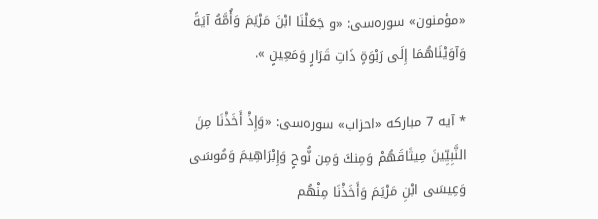«مؤمنون» سوره‌سی: «و جَعَلْنَا ابْنَ مَرْیَمَ وَأُمَّهُ آیَةً وَآوَیْنَاهُمَا إِلَى رَبْوَةٍ ذَاتِ قَرَارٍ وَمَعِینٍ ».

* آیه 7 مباركه «احزاب» سوره‌سی: «وَإِذْ أَخَذْنَا مِنَ النَّبِیِّینَ مِیثَاقَهُمْ وَمِنكَ وَمِن نُّوحٍ وَإِبْرَاهِیمَ وَمُوسَى وَعِیسَى ابْنِ مَرْیَمَ وَأَخَذْنَا مِنْهُم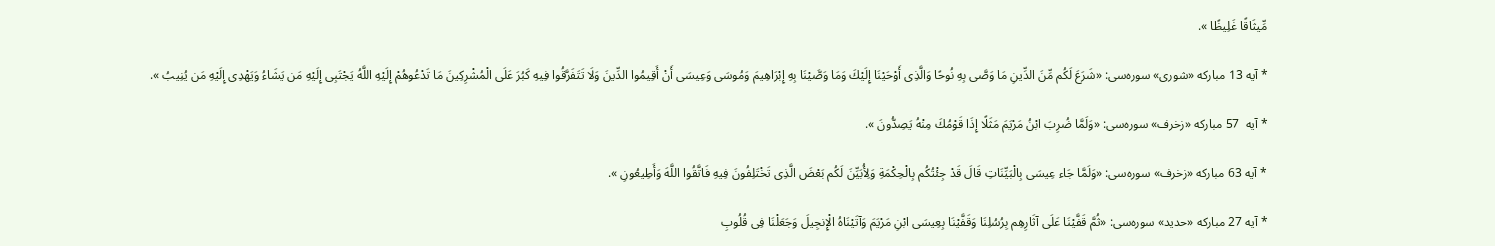مِّیثَاقًا غَلِیظًا ».

* آیه 13 مباركه «شوری» سوره‌سی: «شَرَعَ لَكُم مِّنَ الدِّینِ مَا وَصَّى بِهِ نُوحًا وَالَّذِی أَوْحَیْنَا إِلَیْكَ وَمَا وَصَّیْنَا بِهِ إِبْرَاهِیمَ وَمُوسَى وَعِیسَى أَنْ أَقِیمُوا الدِّینَ وَلَا تَتَفَرَّقُوا فِیهِ كَبُرَ عَلَى الْمُشْرِكِینَ مَا تَدْعُوهُمْ إِلَیْهِ اللَّهُ یَجْتَبِی إِلَیْهِ مَن یَشَاءُ وَیَهْدِی إِلَیْهِ مَن یُنِیبُ ».

* آیه  57 مباركه «زخرف» سوره‌سی: «وَلَمَّا ضُرِبَ ابْنُ مَرْیَمَ مَثَلًا إِذَا قَوْمُكَ مِنْهُ یَصِدُّونَ ».

* آیه 63 مباركه «زخرف» سوره‌سی: «وَلَمَّا جَاء عِیسَى بِالْبَیِّنَاتِ قَالَ قَدْ جِئْتُكُم بِالْحِكْمَةِ وَلِأُبَیِّنَ لَكُم بَعْضَ الَّذِی تَخْتَلِفُونَ فِیهِ فَاتَّقُوا اللَّهَ وَأَطِیعُونِ ».

* آیه 27 مباركه «حدید» سوره‌سی: «ثُمَّ قَفَّیْنَا عَلَى آثَارِهِم بِرُسُلِنَا وَقَفَّیْنَا بِعِیسَى ابْنِ مَرْیَمَ وَآتَیْنَاهُ الْإِنجِیلَ وَجَعَلْنَا فِی قُلُوبِ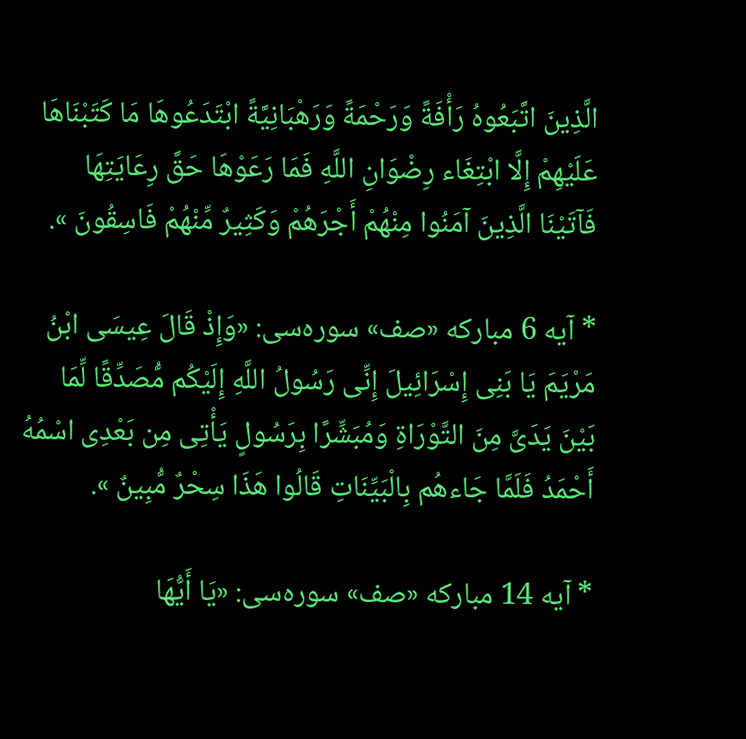الَّذِینَ اتَّبَعُوهُ رَأْفَةً وَرَحْمَةً وَرَهْبَانِیَّةً ابْتَدَعُوهَا مَا كَتَبْنَاهَا عَلَیْهِمْ إِلَّا ابْتِغَاء رِضْوَانِ اللَّهِ فَمَا رَعَوْهَا حَقَّ رِعَایَتِهَا فَآتَیْنَا الَّذِینَ آمَنُوا مِنْهُمْ أَجْرَهُمْ وَكَثِیرٌ مِّنْهُمْ فَاسِقُونَ ».

* آیه 6 مباركه «صف» سوره‌سی: «وَإِذْ قَالَ عِیسَى ابْنُ مَرْیَمَ یَا بَنِی إِسْرَائِیلَ إِنِّی رَسُولُ اللَّهِ إِلَیْكُم مُّصَدِّقًا لِّمَا بَیْنَ یَدَیَّ مِنَ التَّوْرَاةِ وَمُبَشِّرًا بِرَسُولٍ یَأْتِی مِن بَعْدِی اسْمُهُ أَحْمَدُ فَلَمَّا جَاءهُم بِالْبَیِّنَاتِ قَالُوا هَذَا سِحْرٌ مُّبِینٌ ».

* آیه 14 مباركه «صف» سوره‌سی: «یَا أَیُّهَا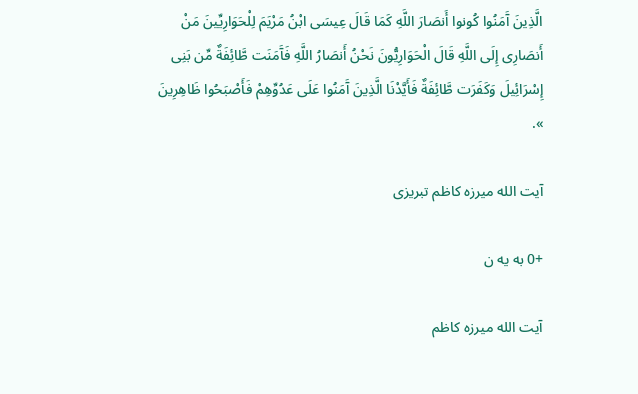الَّذِینَ آَمَنُوا كُونوا أَنصَارَ اللَّهِ كَمَا قَالَ عِیسَى ابْنُ مَرْیَمَ لِلْحَوَارِیِّینَ مَنْ أَنصَارِی إِلَى اللَّهِ قَالَ الْحَوَارِیُّونَ نَحْنُ أَنصَارُ اللَّهِ فَآَمَنَت طَّائِفَةٌ مِّن بَنِی إِسْرَائِیلَ وَكَفَرَت طَّائِفَةٌ فَأَیَّدْنَا الَّذِینَ آَمَنُوا عَلَى عَدُوِّهِمْ فَأَصْبَحُوا ظَاهِرِینَ ».

آیت الله میرزه كاظم تبریزی

+0 به یه ن

آیت الله میرزه كاظم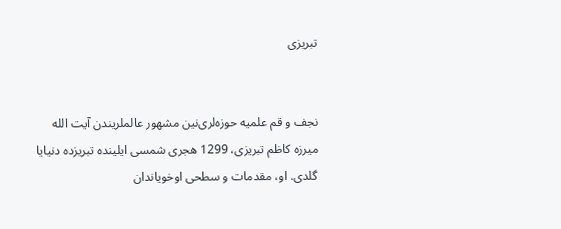تبریزی


نجف و قم علمیه حوزه‌لری‌نین مشهور عالملریندن آیت الله میرزه كاظم تبریزی، 1299 هجری شمسی ایلینده تبریزده دنیایا گلدی. او، مقدمات و سطحی اوخویاندان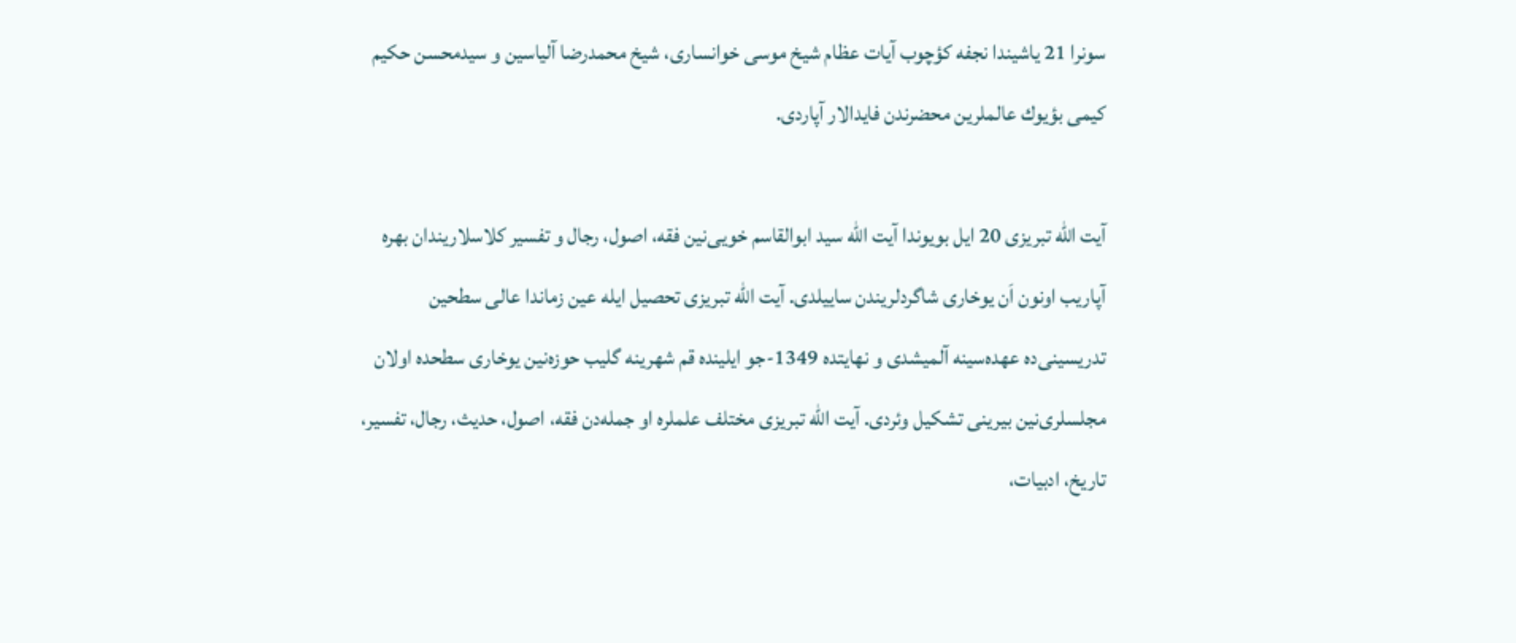سونرا 21 یاشیندا نجفه كؤچوب آیات عظام شیخ موسی خوانساری، شیخ محمدرضا آلیاسین و سیدمحسن حكیم كیمی بؤیوك عالملرین محضرندن فایدالار آپاردی.

آیت الله تبریزی 20 ایل بویوندا آیت الله سید ابوالقاسم خویی‌نین فقه، اصول، رجال و تفسیر كلاسلاریندان بهره آپاریب اونون اَن یوخاری شاگردلریندن ساییلدی. آیت الله تبریزی تحصیل ایله عین زماندا عالی سطحین تدریسینی‌ده عهده‌سینه آلمیشدی و نهایتده 1349-جو ایلینده قم شهرینه گلیب حوزه‌نین یوخاری سطحده اولان مجلسلری‌نین بیرینی تشكیل وئردی. آیت الله تبریزی مختلف علملره او جمله‌دن فقه، اصول، حدیث، رجال، تفسیر، تاریخ، ادبیات،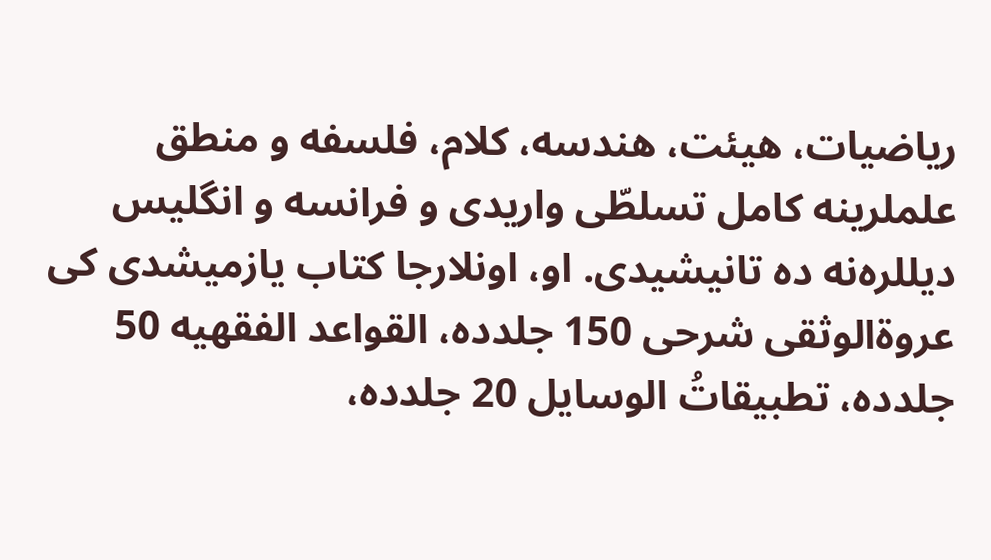ریاضیات، هیئت، هندسه، كلام، فلسفه و منطق علملرینه كامل تسلطّی واریدی و فرانسه و انگلیس دیللره‌نه ده تانیشیدی. او، اونلارجا كتاب یازمیشدی كی عروةالوثقی شرحی 150 جلدده، القواعد الفقهیه 50 جلدده، تطبیقاتُ الوسایل 20 جلدده،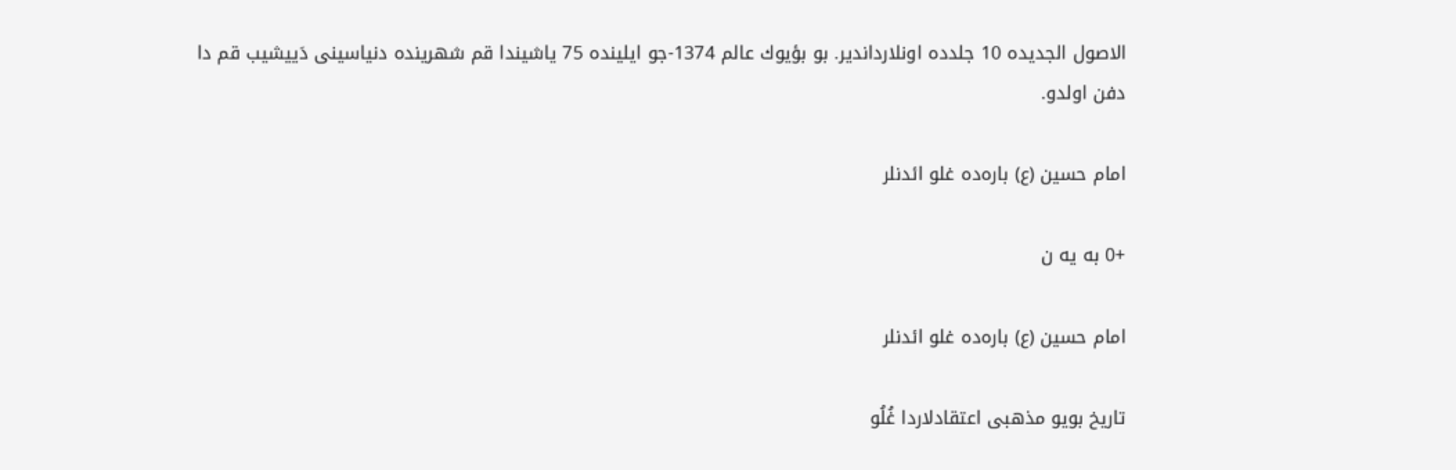الاصول الجدیده 10 جلدده اونلارداندیر. بو بؤیوك عالم 1374-جو ایلینده 75 یاشیندا قم شهرینده دنیاسینی دَییشیب قم دا دفن اولدو.

امام حسین (ع) باره‌ده غلو ائدنلر

+0 به یه ن

امام حسین (ع) باره‌ده غلو ائدنلر

تاریخ بویو مذهبی اعتقادلاردا غُلُو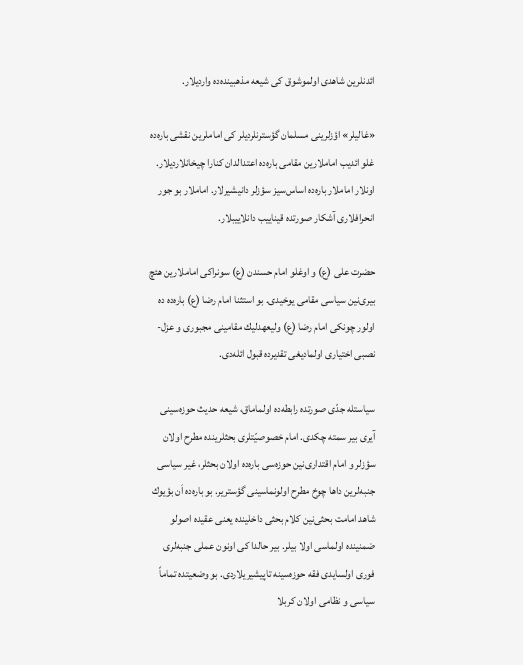ائدنلرین شاهدی اولموشوق كی شیعه مذهبینده‌ده واردیلار.

«غالیلر» اؤزلرینی مسلمان گؤسترنلردیلر كی اماملرین نقشی باره‌ده غلو ائدیب اماملارین مقامی باره‌ده اعتدالدان كنارا چیخانلاردیلار. اونلار اماملار باره‌ده اساس‌سیز سؤزلر دانیشیرلار. اماملار بو جور انحرافلاری آشكار صورتده قیناییب دانلاییبلار.

حضرت علی (ع) و اوغلو امام حسندن (ع) سونراكی اماملارین هئچ بیری‌نین سیاسی مقامی یوخیدی. بو استثنا امام رضا (ع) باره‌ده ده اولور چونكی امام رضا (ع) ولیعهدلیك مقامینی مجبوری و عزل-نصبی اختیاری اولمادیغی تقدیرده قبول ائله‌دی.

سیاستله جدّی صورتده رابطه‌ده اولماماق، شیعه حدیث حوزه‌سینی آیری بیر سمته چكدی. امام خصوصیّتلری بحثلرینده مطرح اولان سؤزلر و امام اقتداری‌نین حوزه‌سی باره‌ده اولان بحثلر، غیر سیاسی جنبه‌لرین داها چوخ مطرح اولونماسینی گؤستریر. بو باره‌ده اَن بؤیوك شاهد امامت بحثی‌نین كلام بحثی داخلینده یعنی عقیده اصولو ضمنینده اولماسی اولا بیلر. بیر حالدا كی اونون عملی جنبه‌لری فوری اولسایدی فقه حوزه‌سینه تاپیشیریلاردی. بو وضعیتده تماماً سیاسی و نظامی اولان كربلا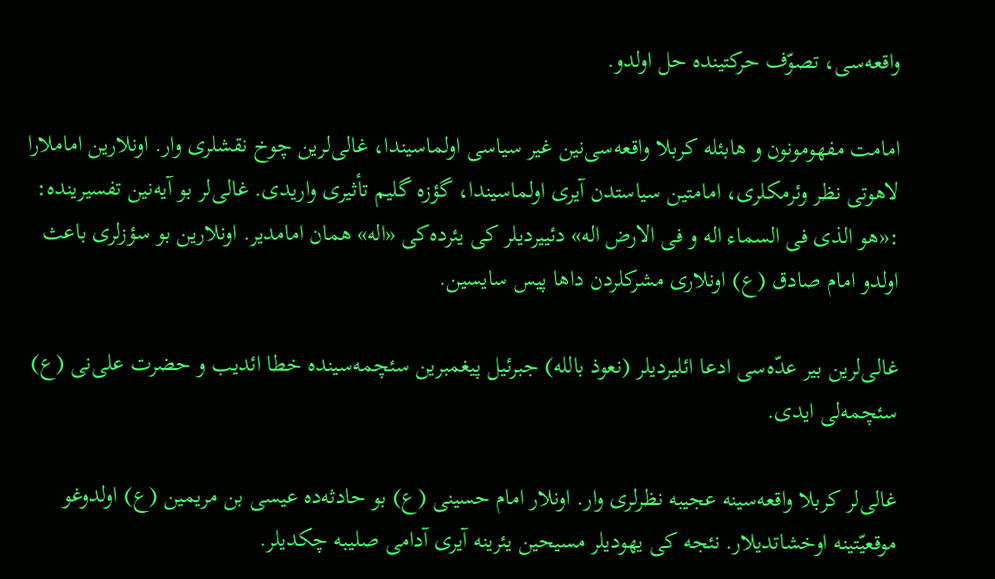واقعه‌سی‌، تصوّف حركتینده حل اولدو.

امامت مفهومونون و هابئله كربلا واقعه‌سی‌نین غیر سیاسی اولماسیندا، غالی‌لرین چوخ نقشلری وار. اونلارین اماملارا لاهوتی نظر وئرمكلری، امامتین سیاستدن آیری اولماسیندا، گؤزه‌ گلیم تأثیری واریدی. غالی‌لر بو آیه‌نین تفسیرینده: :«هو الذی فی السماء اله و فی الارض اله» دئییردیلر كی یئرده‌كی «اله» همان امامدیر. اونلارین بو سؤزلری باعث اولدو امام صادق (ع) اونلاری مشركلردن داها پیس سایسین.

غالی‌لرین بیر عدّه‌سی ادعا ائلیردیلر (نعوذ بالله) جبرئیل پیغمبرین سئچمه‌سینده خطا ائدیب و حضرت علی‌نی (ع) سئچمه‌لی ایدی.

غالی‌لر كربلا واقعه‌سینه عجیبه نظرلری وار. اونلار امام حسینی (ع) بو حادثه‌ده عیسی بن مریمین (ع) اولدوغو موقعیّتینه اوخشاتدیلار. نئجه كی یهودیلر مسیحین یئرینه آیری آدامی صلیبه چكدیلر.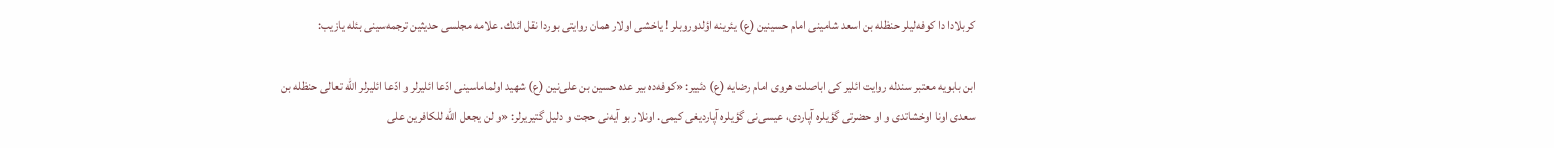كربلادا دا كوفه‌لیلر حنظله بن اسعد شامینی امام حسینین (ع) یئرینه اؤلدوروبلر ! یاخشی اولار همان روایتی بوردا نقل ائدك. علامه مجلسی حدیثین ترجمه‌سینی بئله یازیب:

ابن بابویه معتبر سندله روایت ائلیر كی اباصلت هروی امام رضایه (ع) دئییر: «كوفه‌ده بیر عده حسین بن علی‌نین (ع) شهید اولماماسینی ادّعا ائلیرلر و ادّعا ائلیرلر الله تعالی‌ حنظله بن سعدی اونا اوخشاتدی و او حضرتی گؤیلره آپاردی، عیسی‌نی گؤیلره آپاردیغی كیمی. اونلار بو آیه‌نی حجت و دلیل گتیریرلر: «و لن یجعل الله للكافرین علی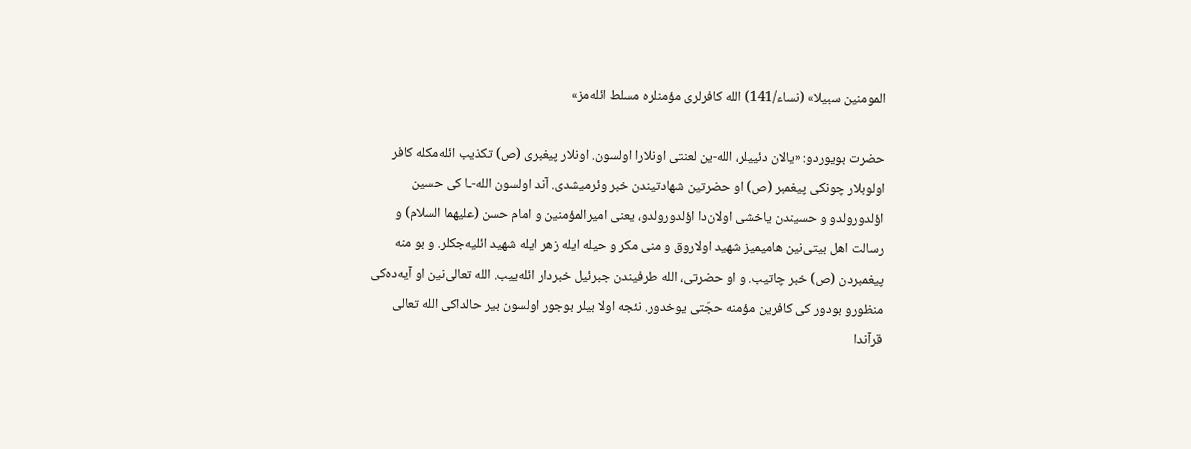المومنین سبیلا» (نساء/141) الله كافرلری مؤمنلره مسلط ائله‌مز»

حضرت بویوردو: «یالان دئییلر، الله-ین لعنتی اونلارا اولسون. اونلار پیغبری (ص) تكذیب ائله‌مكله كافر اولوبلار چونكی پیغمبر (ص) او حضرتین شهادتیندن خبر وئرمیشدی. آند اولسون الله-ـا كی حسین اؤلدورولدو و حسیندن یاخشی اولان‌دا اؤلدورولدو، یعنی امیرالمؤمنین و امام حسن (علیهما السلام) و رسالت اهل بیتی‌نین هامیمیز شهید اولاروق و منی مكر و حیله ایله زهر ایله شهید ائلیه‌جكلر. و بو منه پیغمبردن (ص) خبر چاتیب. و او حضرتی، الله طرفیندن جبرئیل خبردار ائله‌ییب. الله تعالی‌نین او آیه‌ده‌كی منظورو بودور كی كافرین مؤمنه حجّتی یوخدور. نئجه اولا بیلر بوجور اولسون بیر حالداكی الله تعالی قرآندا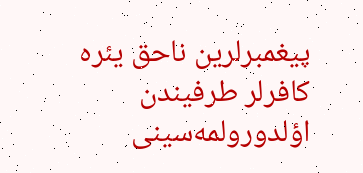پیغمبرلرین ناحق یئره كافرلر طرفیندن اؤلدورولمه‌سینی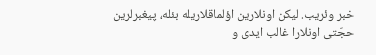خبر وئریب. لیكن اونلارین اؤلماقلاریله بئله، پیغبرلرین حجّتی اونلارا غالب ایدی و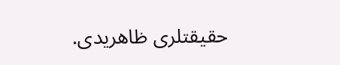حقیقتلری ظاهریدی.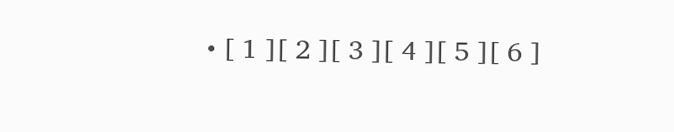• [ 1 ][ 2 ][ 3 ][ 4 ][ 5 ][ 6 ]